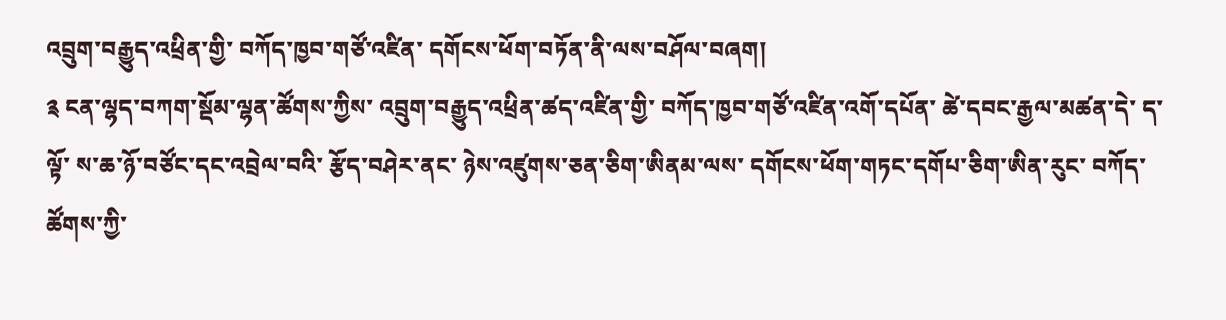འབྲུག་བརྒྱུད་འཕྲིན་གྱི་ བཀོད་ཁྱབ་གཙོ་འཛིན་ དགོངས་ཕོག་བཏོན་ནི་ལས་བཤོལ་བཞག།
༉ ངན་ལྷད་བཀག་སྡོམ་ལྷན་ཚོགས་ཀྱིས་ འབྲུག་བརྒྱུད་འཕྲིན་ཚད་འཛིན་གྱི་ བཀོད་ཁྱབ་གཙོ་འཛིན་འགོ་དཔོན་ ཚེ་དབང་རྒྱལ་མཚན་དེ་ ད་ལྟོ་ ས་ཆ་ཉོ་བཙོང་དང་འབྲེལ་བའི་ རྩོད་བཤེར་ནང་ ཉེས་འཛུགས་ཅན་ཅིག་ཨིནམ་ལས་ དགོངས་ཕོག་གཏང་དགོཔ་ཅིག་ཨིན་རུང་ བཀོད་ཚོགས་ཀྱི་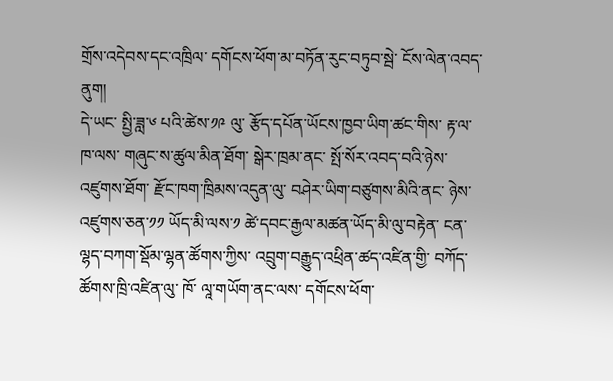གྲོས་འདེབས་དང་འཁྲིལ་ དགོངས་ཕོག་མ་བཏོན་རུང་བཏུབ་སྦེ་ ངོས་ལེན་འབད་ནུག།
དེ་ཡང་ སྤྱི་ཟླ་༦ པའི་ཚེས་༡༩ ལུ་ རྩོད་དཔོན་ཡོངས་ཁྱབ་ཡིག་ཚང་གིས་ རྟ་ལ་ཁ་ལས་ གཞུང་ས་ཚུལ་མིན་ཐོག་ སྒེར་ཁྲམ་ནང་ སྤོ་སོར་འབད་བའི་ཉེས་འཛུགས་ཐོག་ རྫོང་ཁག་ཁྲིམས་འདུན་ལུ་ བཤེར་ཡིག་བཙུགས་མིའི་ནང་ ཉེས་འཛུགས་ཅན་༡༡ ཡོད་མི་ལས་༡ ཚེ་དབང་རྒྱལ་མཚན་ཡོད་མི་ལུ་བརྟེན་ ངན་ལྷད་བཀག་སྡོམ་ལྷན་ཚོགས་ཀྱིས་ འབྲུག་བརྒྱུད་འཕྲིན་ཚད་འཛིན་གྱི་ བཀོད་ཚོགས་ཁྲི་འཛིན་ལུ་ ཁོ་ ལཱ་གཡོག་ནང་ལས་ དགོངས་ཕོག་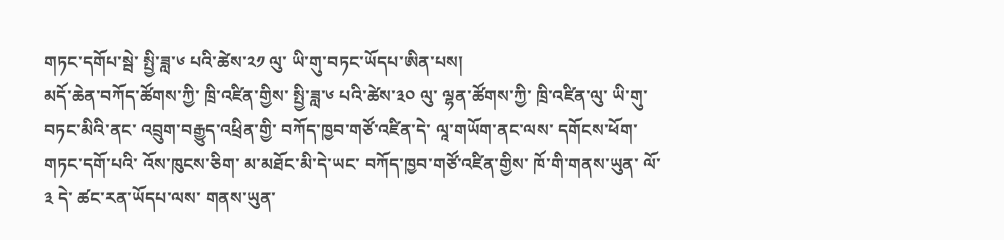གཏང་དགོཔ་སྦེ་ སྤྱི་ཟླ་༦ པའི་ཚེས་༢༡ ལུ་ ཡི་གུ་བཏང་ཡོདཔ་ཨིན་པས།
མདོ་ཆེན་བཀོད་ཚོགས་ཀྱི་ ཁྲི་འཛིན་གྱིས་ སྤྱི་ཟླ་༦ པའི་ཚེས་༣༠ ལུ་ ལྷན་ཚོགས་ཀྱི་ ཁྲི་འཛིན་ལུ་ ཡི་གུ་བཏང་མིའི་ནང་ འབྲུག་བརྒྱུད་འཕྲིན་གྱི་ བཀོད་ཁྱབ་གཙོ་འཛིན་དེ་ ལཱ་གཡོག་ནང་ལས་ དགོངས་ཕོག་གཏང་དགོ་པའི་ འོས་ཁུངས་ཅིག་ མ་མཐོང་མི་དེ་ཡང་ བཀོད་ཁྱབ་གཙོ་འཛིན་གྱིས་ ཁོ་གི་གནས་ཡུན་ ལོ་༣ དེ་ ཚང་རན་ཡོདཔ་ལས་ གནས་ཡུན་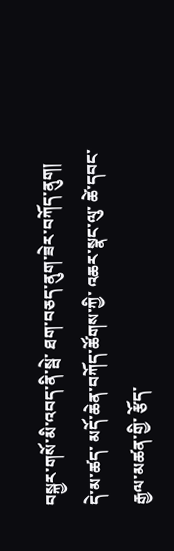བསྐྱར་གསོ་མི་འབད་ནི་སྦེ་ ཐག་བཅད་ནུག་ཟེར་བཀོད་ནུག།
དེ་མ་ཚད་ མདོ་ཆེན་བཀོད་ཚོགས་ཀྱི་ འཆར་སྣང་ལུ་ ཚེ་དབང་རྒྱལ་མཚན་གྱི་ རྩོད་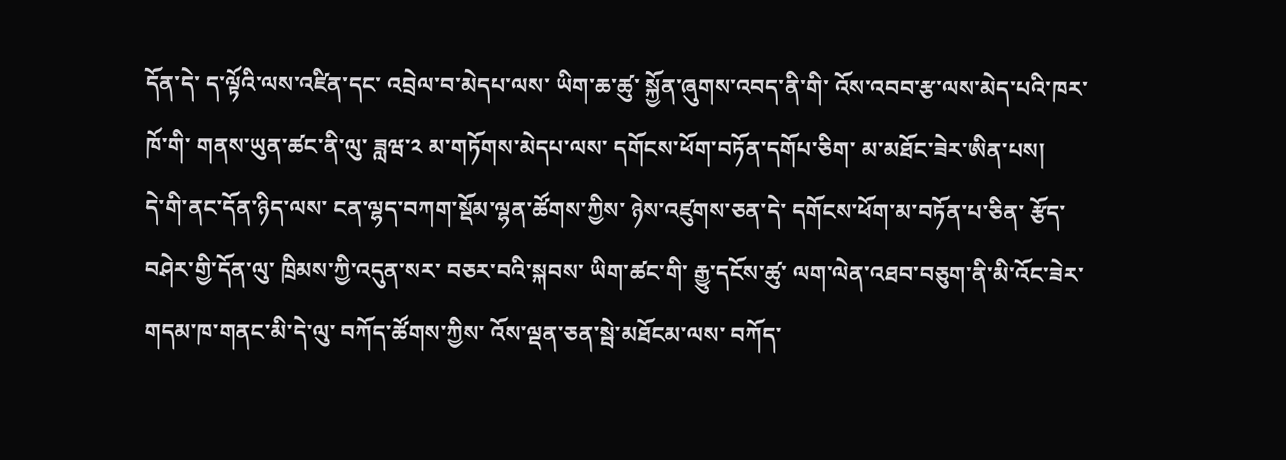དོན་དེ་ ད་ལྟོའི་ལས་འཛིན་དང་ འབྲེལ་བ་མེདཔ་ལས་ ཡིག་ཆ་ཚུ་ སྐྱོན་ཞུགས་འབད་ནི་གི་ འོས་འབབ་རྩ་ལས་མེད་པའི་ཁར་ ཁོ་གི་ གནས་ཡུན་ཚང་ནི་ལུ་ ཟླཝ་༢ མ་གཏོགས་མེདཔ་ལས་ དགོངས་ཕོག་བཏོན་དགོཔ་ཅིག་ མ་མཐོང་ཟེར་ཨིན་པས།
དེ་གི་ནང་དོན་ཉིད་ལས་ ངན་ལྷད་བཀག་སྡོམ་ལྷན་ཚོགས་ཀྱིས་ ཉེས་འཛུགས་ཅན་དེ་ དགོངས་ཕོག་མ་བཏོན་པ་ཅིན་ རྩོད་བཤེར་གྱི་དོན་ལུ་ ཁྲིམས་ཀྱི་འདུན་སར་ བཅར་བའི་སྐབས་ ཡིག་ཚང་གི་ རྒྱུ་དངོས་ཚུ་ ལག་ལེན་འཐབ་བཅུག་ནི་མི་འོང་ཟེར་ གདམ་ཁ་གནང་མི་དེ་ལུ་ བཀོད་ཚོགས་ཀྱིས་ འོས་ལྡན་ཅན་སྦེ་མཐོངམ་ལས་ བཀོད་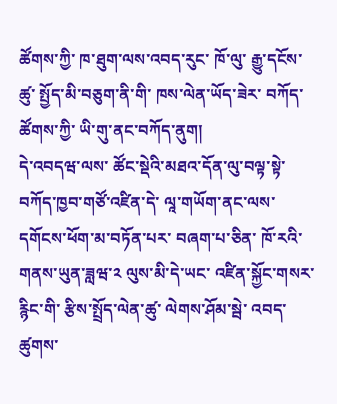ཚོགས་ཀྱི་ ཁ་ཐུག་ལས་འབད་རུང་ ཁོ་ལུ་ རྒྱུ་དངོས་ཚུ་ སྤྱོད་མི་བཅུག་ནི་གི་ ཁས་ལེན་ཡོད་ཟེར་ བཀོད་ཚོགས་ཀྱི་ ཡི་གུ་ནང་བཀོད་ནུག།
དེ་འབདཝ་ལས་ ཚོང་སྡེའི་མཐའ་དོན་ལུ་བལྟ་སྟེ་ བཀོད་ཁྱབ་གཙོ་འཛིན་དེ་ ལཱ་གཡོག་ནང་ལས་ དགོངས་ཕོག་མ་བཏོན་པར་ བཞག་པ་ཅིན་ ཁོ་རའི་གནས་ཡུན་ཟླཝ་༢ ལུས་མི་དེ་ཡང་ འཛིན་སྐྱོང་གསར་རྙིང་གི་ རྩིས་སྤྲོད་ལེན་ཚུ་ ལེགས་ཤོམ་སྦེ་ འབད་ཚུགས་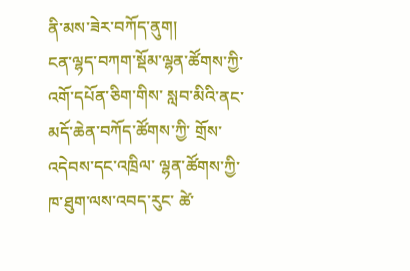ནི་མས་ཟེར་བཀོད་ནུག།
ངན་ལྷད་བཀག་སྡོམ་ལྷན་ཚོགས་ཀྱི་ འགོ་དཔོན་ཅིག་གིས་ སླབ་མིའི་ནང་ མདོ་ཆེན་བཀོད་ཚོགས་ཀྱི་ གྲོས་འདེབས་དང་འཁྲིལ་ ལྷན་ཚོགས་ཀྱི་ ཁ་ཐུག་ལས་འབད་རུང་ ཚེ་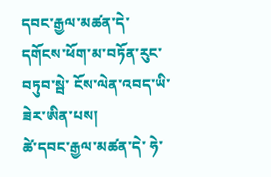དབང་རྒྱལ་མཚན་དེ་ དགོངས་ཕོག་མ་བཏོན་རུང་བཏུབ་སྦེ་ ངོས་ལེན་འབད་ཡི་ཟེར་ཨིན་པས།
ཚེ་དབང་རྒྱལ་མཚན་དེ་ ཧེ་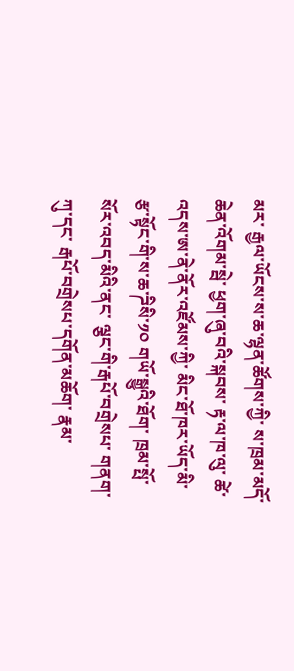མར་ རྒྱལ་ཡོངས་ས་ཆ་ལྷན་ཚོགས་ཀྱི་ ས་ཁྲམ་མདོ་ཆེན་འོགམ་སྦེ་ ཕྱག་ཞུ་བའི་སྐབས་ རྟ་ལ་ཁ་ལུ་ ཚེ་འདས་ཨ་ནེ་ནོར་འཛོམས་ཀྱི་ མིང་ཐོ་ཁར་ཡོད་མི་ རྩ་སྟོང་གི་ས་ཆ་ཌིསི་༡༠ གཡོ་སྒྱུའི་ཐོག་ ཁྲམ་སྤོ་སོར་འབད་མིའི་ནང་ ལྕང་གི་རྒཔོ་བགྲེསཔ་ གནག་ཀུ་དང་ རྒཔོ་བགྲེསཔ་དགོན་མཆོག་ རྣམ་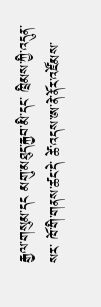རྒྱལ་གསུམ་དང མགུ་མཐུད་རྐྱབ་མི་དང་ ཁྲིམས་ཀྱི་འདུན་སར་ ཁོ་གི་གནས་ཚང་དེ་ ཚེ་འདས་ཨ་ནེ་ནོར་འཛོམས་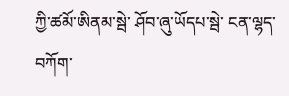ཀྱི་ཚམོ་ཨིནམ་སྦེ་ ཤོབ་ཞུ་ཡོདཔ་སྦེ་ ངན་ལྷད་བཀོག་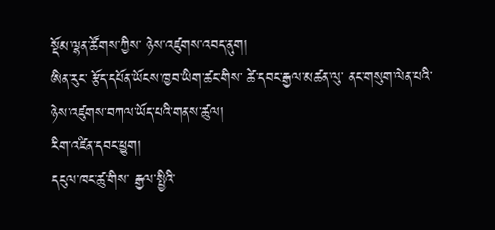སྡོམ་ལྷན་ཚོགས་ཀྱིས་ ཉེས་འཛུགས་འབད་ནུག།
ཨིན་རུང་ རྩོད་དཔོན་ཡོངས་ཁྱབ་ཡིག་ཚང་གིས་ ཚེ་དབང་རྒྱལ་མཚན་ལུ་ ནང་གསུག་ལེན་པའི་ ཉེས་འཛུགས་བཀལ་ཡོད་པའི་གནས་ཚུལ།
རིག་འཛིན་དབང་ཕྱུག།
དངུལ་ཁང་ཚུ་གིས་ རྒྱལ་སྤྱིའི་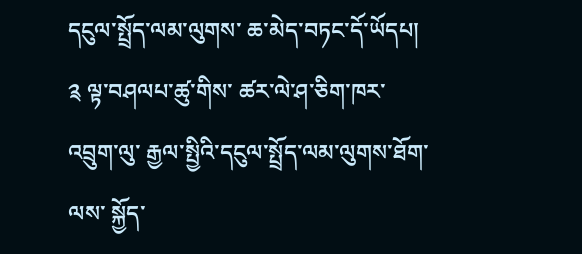དངུལ་སྤྲོད་ལམ་ལུགས་ ཆ་མེད་བཏང་དོ་ཡོདཔ།
༉ ལྟ་བཤལཔ་ཚུ་གིས་ ཚར་ལེ་ཤ་ཅིག་ཁར་ འབྲུག་ལུ་ རྒྱལ་སྤྱིའི་དངུལ་སྤྲོད་ལམ་ལུགས་ཐོག་ལས་ སྐྱོད་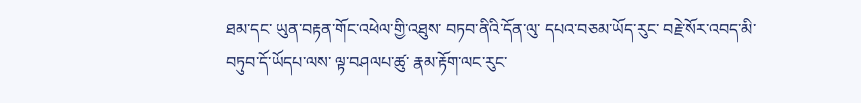ཐམ་དང་ ཡུན་བརྟན་གོང་འཕེལ་གྱི་འཐུས་ བཏབ་ནིའི་དོན་ལུ་ དཔའ་བཅམ་ཡོད་རུང་ བརྗེ་སོར་འབད་མི་བཏུབ་དོ་ཡོདཔ་ལས་ ལྟ་བཤལཔ་ཚུ་ རྣམ་རྟོག་ལང་རུང་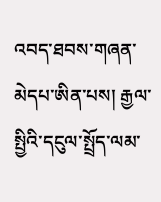འབད་ཐབས་གཞན་མེདཔ་ཨིན་པས། རྒྱལ་སྤྱིའི་དངུལ་སྤྲོད་ལམ་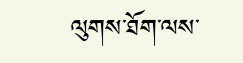ལུགས་ཐོག་ལས་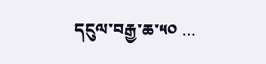དངུལ་བརྒྱ་ཆ་༥༠ …